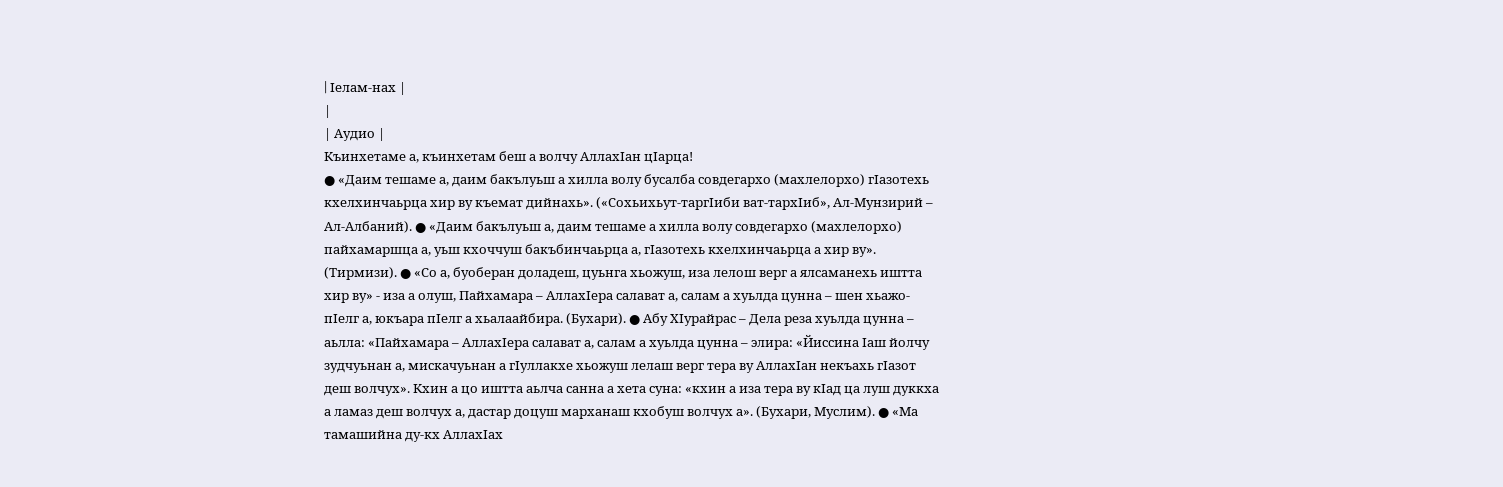| Iелам-нах |
|
| Аудио |
Къинхетаме а, къинхетам беш а волчу АллахIан цIарца!
● «Даим тешаме а, даим бакълуьш а хилла волу бусалба совдегархо (махлелорхо) гIазотехь кхелхинчаьрца хир ву къемат дийнахь». («Сохьихьут-таргIиби ват-тархIиб», Ал-Мунзирий – Ал-Албаний). ● «Даим бакълуьш а, даим тешаме а хилла волу совдегархо (махлелорхо) пайхамаршца а, уьш кхоччуш бакъбинчаьрца а, гIазотехь кхелхинчаьрца а хир ву». (Тирмизи). ● «Со а, буоберан доладеш, цуьнга хьожуш, иза лелош верг а ялсаманехь иштта хир ву» - иза а олуш, Пайхамара – АллахIера салават а, салам а хуьлда цунна – шен хьажо-пIелг а, юкъара пIелг а хьалаайбира. (Бухари). ● Абу ХIурайрас – Дела реза хуьлда цунна – аьлла: «Пайхамара – АллахIера салават а, салам а хуьлда цунна – элира: «Йиссина Iаш йолчу зудчуьнан а, мискачуьнан а гIуллакхе хьожуш лелаш верг тера ву АллахIан некъахь гIазот деш волчух». Кхин а цо иштта аьлча санна а хета суна: «кхин а иза тера ву кIад ца луш дуккха а ламаз деш волчух а, дастар доцуш марханаш кхобуш волчух а». (Бухари, Муслим). ● «Ма тамашийна ду-кх АллахIах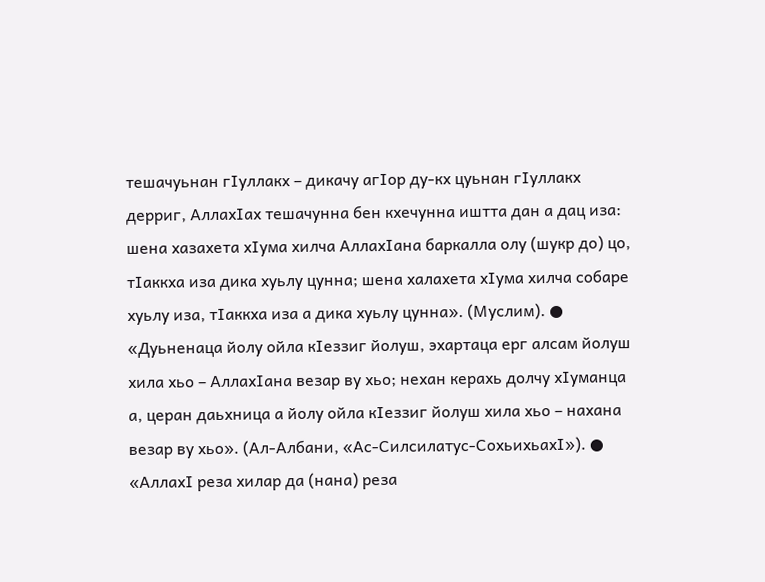тешачуьнан гIуллакх – дикачу агIор ду-кх цуьнан гIуллакх дерриг, АллахIах тешачунна бен кхечунна иштта дан а дац иза: шена хазахета хIума хилча АллахIана баркалла олу (шукр до) цо, тIаккха иза дика хуьлу цунна; шена халахета хIума хилча собаре хуьлу иза, тIаккха иза а дика хуьлу цунна». (Муслим). ● «Дуьненаца йолу ойла кIеззиг йолуш, эхартаца ерг алсам йолуш хила хьо – АллахIана везар ву хьо; нехан керахь долчу хIуманца а, церан даьхница а йолу ойла кIеззиг йолуш хила хьо – нахана везар ву хьо». (Ал-Албани, «Ас-Силсилатус-СохьихьахI»). ● «АллахI реза хилар да (нана) реза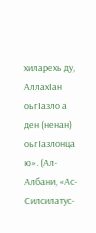хиларехь ду, АллахIан оьгIазло а ден (ненан) оьгIазлонца ю». (Ал-Албани, «Ас-Силсилатус-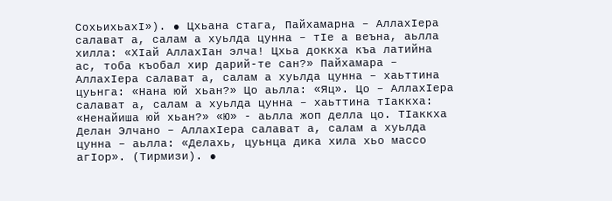СохьихьахI»). ● Цхьана стага, Пайхамарна – АллахIера салават а, салам а хуьлда цунна – тIе а веъна, аьлла хилла: «ХIай АллахIан элча! Цхьа доккха къа латийна ас, тоба къобал хир дарий-те сан?» Пайхамара – АллахIера салават а, салам а хуьлда цунна – хаьттина цуьнга: «Нана юй хьан?» Цо аьлла: «Яц». Цо – АллахIера салават а, салам а хуьлда цунна – хаьттина тIаккха: «Ненайиша юй хьан?» «Ю» - аьлла жоп делла цо. ТIаккха Делан Элчано – АллахIера салават а, салам а хуьлда цунна – аьлла: «Делахь, цуьнца дика хила хьо массо агIор». (Тирмизи). ●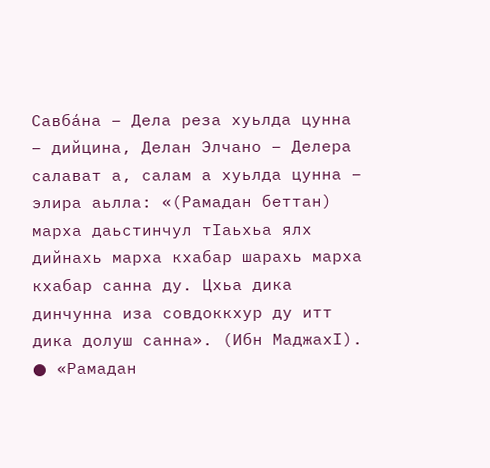Савбáна – Дела реза хуьлда цунна – дийцина, Делан Элчано – Делера салават а, салам а хуьлда цунна – элира аьлла: «(Рамадан беттан) марха даьстинчул тIаьхьа ялх дийнахь марха кхабар шарахь марха кхабар санна ду. Цхьа дика динчунна иза совдоккхур ду итт дика долуш санна». (Ибн МаджахI). ● «Рамадан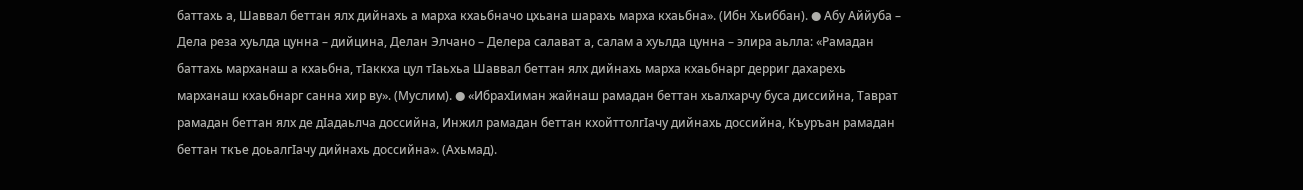баттахь а, Шаввал беттан ялх дийнахь а марха кхаьбначо цхьана шарахь марха кхаьбна». (Ибн Хьиббан). ● Абу Аййуба – Дела реза хуьлда цунна – дийцина, Делан Элчано – Делера салават а, салам а хуьлда цунна – элира аьлла: «Рамадан баттахь марханаш а кхаьбна, тIаккха цул тIаьхьа Шаввал беттан ялх дийнахь марха кхаьбнарг дерриг дахарехь марханаш кхаьбнарг санна хир ву». (Муслим). ● «ИбрахIиман жайнаш рамадан беттан хьалхарчу буса диссийна, Таврат рамадан беттан ялх де дIадаьлча доссийна, Инжил рамадан беттан кхойттолгIачу дийнахь доссийна, Къуръан рамадан беттан ткъе доьалгIачу дийнахь доссийна». (Ахьмад).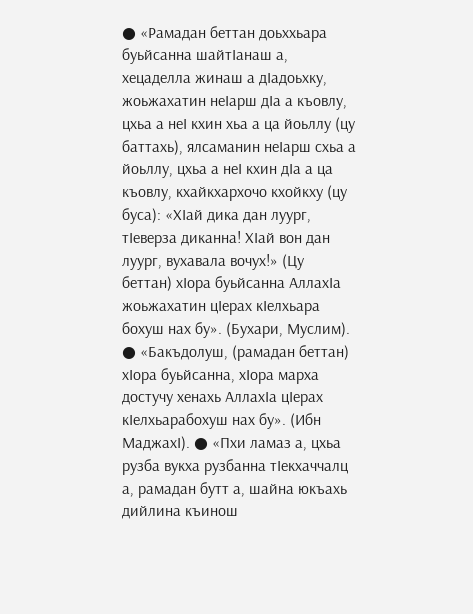● «Рамадан беттан доьххьара буьйсанна шайтIанаш а, хецаделла жинаш а дIадоьхку, жоьжахатин неIарш дIа а къовлу, цхьа а неI кхин хьа а ца йоьллу (цу баттахь), ялсаманин неIарш схьа а йоьллу, цхьа а неI кхин дIа а ца къовлу, кхайкхархочо кхойкху (цу буса): «ХIай дика дан луург, тIеверза диканна! ХIай вон дан луург, вухавала вочух!» (Цу беттан) хIора буьйсанна АллахIа жоьжахатин цIерах кIелхьара бохуш нах бу». (Бухари, Муслим). ● «Бакъдолуш, (рамадан беттан) хIора буьйсанна, хIора марха достучу хенахь АллахIа цIерах кIелхьарабохуш нах бу». (Ибн МаджахI). ● «Пхи ламаз а, цхьа рузба вукха рузбанна тIекхаччалц а, рамадан бутт а, шайна юкъахь дийлина къинош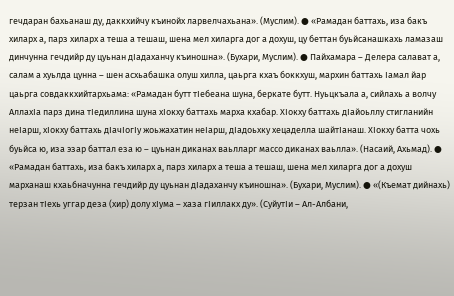гечдаран бахьанаш ду, даккхийчу къинойх ларвелчахьана». (Муслим). ● «Рамадан баттахь, иза бакъ хиларх а, парз хиларх а теша а тешаш, шена мел хиларга дог а дохуш, цу беттан буьйсанашкахь ламазаш динчунна гечдийр ду цуьнан дIадаханчу къиношна». (Бухари, Муслим). ● Пайхамара – Делера салават а, салам а хуьлда цунна – шен асхьабашка олуш хилла, цаьрга кхаъ боккхуш, мархин баттахь Iамал йар цаьрга совдаккхийтархьама: «Рамадан бутт тIебеана шуна, беркате бутт. Нуьцкъала а, сийлахь а волчу АллахIа парз дина тIедиллина шуна хIокху баттахь марха кхабар. ХIокху баттахь дIайоьллу стигланийн неIарш, хIокху баттахь дIачIогIу жоьжахатин неIарш, дIадоьхку хецаделла шайтIанаш. ХIокху батта чохь буьйса ю, иза эзар баттал еза ю – цуьнан диканах ваьлларг массо диканах ваьлла». (Насаий, Ахьмад). ● «Рамадан баттахь, иза бакъ хиларх а, парз хиларх а теша а тешаш, шена мел хиларга дог а дохуш марханаш кхаьбначунна гечдийр ду цуьнан дIадаханчу къиношна». (Бухари, Муслим). ● «(Къемат дийнахь) терзан тIехь уггар деза (хир) долу хIума – хаза гIиллакх ду». (СуйутIи – Ал-Албани,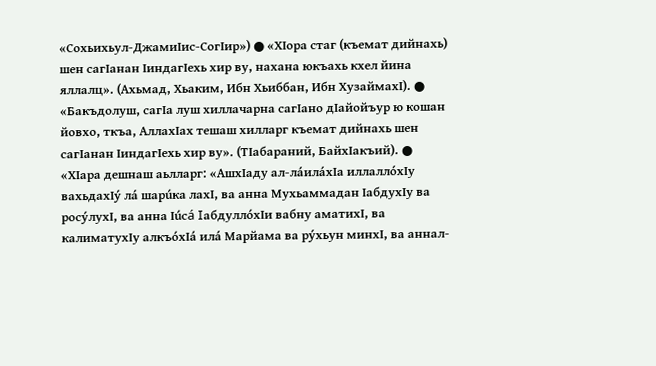«Сохьихьул-ДжамиIис-СогIир») ● «ХIора стаг (къемат дийнахь) шен сагIанан IиндагIехь хир ву, нахана юкъахь кхел йина яллалц». (Ахьмад, Хьаким, Ибн Хьиббан, Ибн ХузаймахI). ● «Бакъдолуш, сагIа луш хиллачарна сагIано дIайойъур ю кошан йовхо, ткъа, АллахIах тешаш хилларг къемат дийнахь шен сагIанан IиндагIехь хир ву». (ТIабараний, БайхIакъий). ● «ХIара дешнаш аьлларг: «АшхIаду ал-лáилáхIа иллаллóхIу вахьдахIý лá шарúка лахI, ва анна Мухьаммадан IабдухIу ва росýлухI, ва анна Iúсá IабдуллóхIи вабну аматихI, ва калиматухIу алкъóхIá илá Марйама ва рýхьун минхI, ва аннал-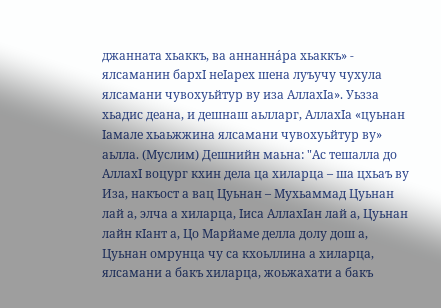джанната хьаккъ, ва аннаннáра хьаккъ» - ялсаманин бархI неIарех шена луъучу чухула ялсамани чувохуьйтур ву иза АллахIа». Уьзза хьадис деана, и дешнаш аьлларг, АллахIа «цуьнан Iамале хьаьжжина ялсамани чувохуьйтур ву» аьлла. (Муслим) Дешнийн маьна: "Ас тешалла до АллахI воцург кхин дела ца хиларца – ша цхьаъ ву Иза, накъост а вац Цуьнан – Мухьаммад Цуьнан лай а, элча а хиларца, Iиса АллахIан лай а, Цуьнан лайн кIант а, Цо Марйаме делла долу дош а, Цуьнан омрунца чу са кхоьллина а хиларца, ялсамани а бакъ хиларца, жоьжахати а бакъ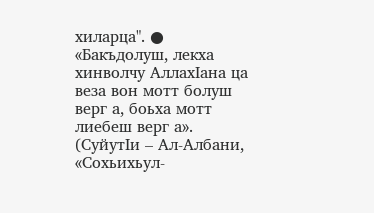хиларца". ● «Бакъдолуш, лекха хинволчу АллахIана ца веза вон мотт болуш верг а, боьха мотт лиебеш верг а». (СуйутIи – Ал-Албани, «Сохьихьул-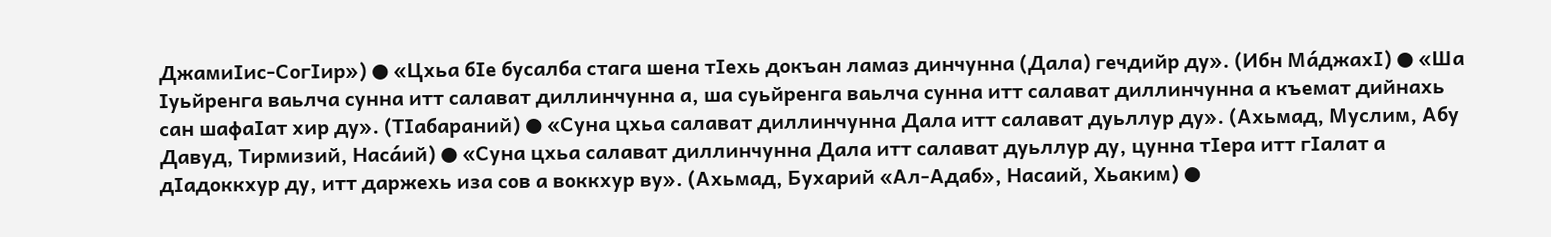ДжамиIис-СогIир») ● «Цхьа бIе бусалба стага шена тIехь докъан ламаз динчунна (Дала) гечдийр ду». (Ибн МáджахI) ● «Ша Iуьйренга ваьлча сунна итт салават диллинчунна а, ша суьйренга ваьлча сунна итт салават диллинчунна а къемат дийнахь сан шафаIат хир ду». (ТIабараний) ● «Суна цхьа салават диллинчунна Дала итт салават дуьллур ду». (Ахьмад, Муслим, Абу Давуд, Тирмизий, Насáий) ● «Суна цхьа салават диллинчунна Дала итт салават дуьллур ду, цунна тIера итт гIалат а дIадоккхур ду, итт даржехь иза сов а воккхур ву». (Ахьмад, Бухарий «Ал-Адаб», Насаий, Хьаким) ●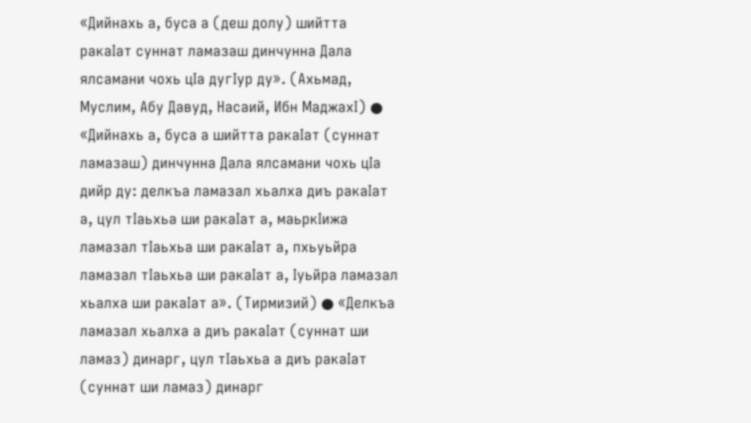«Дийнахь а, буса а (деш долу) шийтта ракаIат суннат ламазаш динчунна Дала ялсамани чохь цIа дугIур ду». (Ахьмад, Муслим, Абу Давуд, Насаий, Ибн МаджахI) ● «Дийнахь а, буса а шийтта ракаIат (суннат ламазаш) динчунна Дала ялсамани чохь цIа дийр ду: делкъа ламазал хьалха диъ ракаIат а, цул тIаьхьа ши ракаIат а, маьркIижа ламазал тIаьхьа ши ракаIат а, пхьуьйра ламазал тIаьхьа ши ракаIат а, Iуьйра ламазал хьалха ши ракаIат а». (Тирмизий) ● «Делкъа ламазал хьалха а диъ ракаIат (суннат ши ламаз) динарг, цул тIаьхьа а диъ ракаIат (суннат ши ламаз) динарг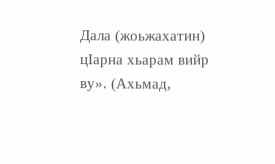Дала (жоьжахатин) цIарна хьарам вийр ву». (Ахьмад,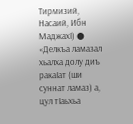Тирмизий, Насаий, Ибн МаджахI) ● «Делкъа ламазал хьалха долу диъ ракаIат (ши суннат ламаз) а, цул тIаьхьа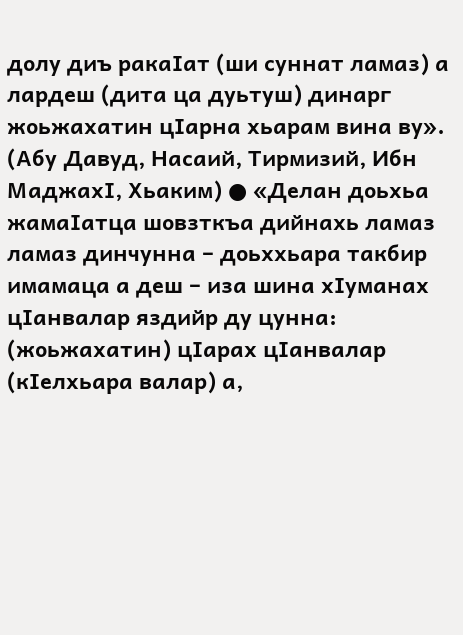долу диъ ракаIат (ши суннат ламаз) а лардеш (дита ца дуьтуш) динарг жоьжахатин цIарна хьарам вина ву». (Абу Давуд, Насаий, Тирмизий, Ибн МаджахI, Хьаким) ● «Делан доьхьа жамаIатца шовзткъа дийнахь ламаз ламаз динчунна – доьххьара такбир имамаца а деш – иза шина хIуманах цIанвалар яздийр ду цунна: (жоьжахатин) цIарах цIанвалар (кIелхьара валар) а,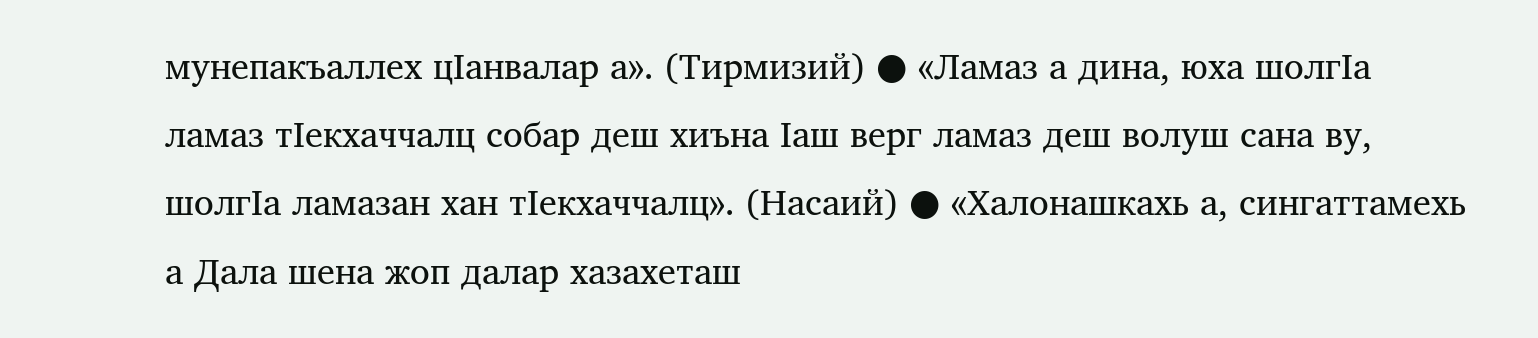мунепакъаллех цIанвалар а». (Тирмизий) ● «Ламаз а дина, юха шолгIа ламаз тIекхаччалц собар деш хиъна Iаш верг ламаз деш волуш сана ву, шолгIа ламазан хан тIекхаччалц». (Насаий) ● «Халонашкахь а, сингаттамехь а Дала шена жоп далар хазахеташ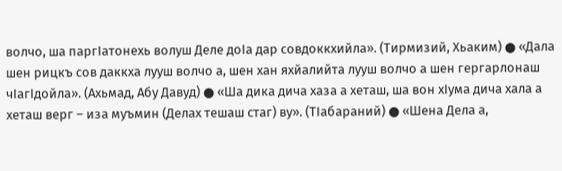волчо, ша паргIатонехь волуш Деле доIа дар совдоккхийла». (Тирмизий, Хьаким) ● «Дала шен рицкъ сов даккха лууш волчо а, шен хан яхйалийта лууш волчо а шен гергарлонаш чIагIдойла». (Ахьмад, Абу Давуд) ● «Ша дика дича хаза а хеташ, ша вон хIума дича хала а хеташ верг – иза муъмин (Делах тешаш стаг) ву». (ТIабараний) ● «Шена Дела а,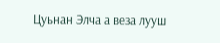Цуьнан Элча а веза лууш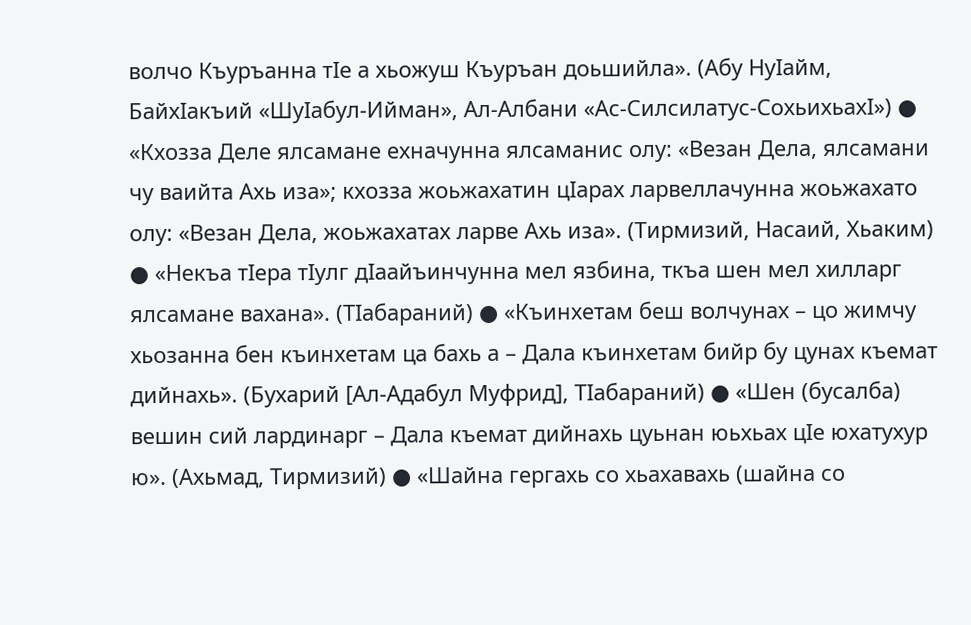волчо Къуръанна тIе а хьожуш Къуръан доьшийла». (Абу НуIайм, БайхIакъий «ШуIабул-Ийман», Ал-Албани «Ас-Силсилатус-СохьихьахI») ● «Кхозза Деле ялсамане ехначунна ялсаманис олу: «Везан Дела, ялсамани чу ваийта Ахь иза»; кхозза жоьжахатин цIарах ларвеллачунна жоьжахато олу: «Везан Дела, жоьжахатах ларве Ахь иза». (Тирмизий, Насаий, Хьаким) ● «Некъа тIера тIулг дIаайъинчунна мел язбина, ткъа шен мел хилларг ялсамане вахана». (ТIабараний) ● «Къинхетам беш волчунах – цо жимчу хьозанна бен къинхетам ца бахь а – Дала къинхетам бийр бу цунах къемат дийнахь». (Бухарий [Ал-Адабул Муфрид], ТIабараний) ● «Шен (бусалба) вешин сий лардинарг – Дала къемат дийнахь цуьнан юьхьах цIе юхатухур ю». (Ахьмад, Тирмизий) ● «Шайна гергахь со хьахавахь (шайна со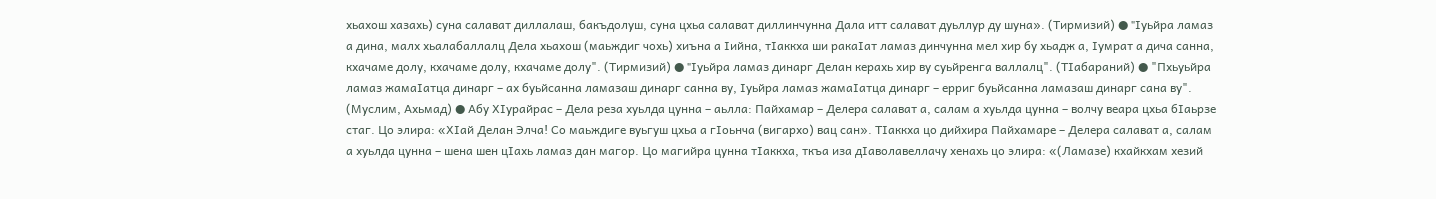хьахош хазахь) суна салават диллалаш, бакъдолуш, суна цхьа салават диллинчунна Дала итт салават дуьллур ду шуна». (Тирмизий) ● "Iуьйра ламаз а дина, малх хьалабаллалц Дела хьахош (маьждиг чохь) хиъна а Iийна, тIаккха ши ракаIат ламаз динчунна мел хир бу хьадж а, Iумрат а дича санна, кхачаме долу, кхачаме долу, кхачаме долу". (Тирмизий) ● "Iуьйра ламаз динарг Делан керахь хир ву суьйренга валлалц". (ТIабараний) ● "Пхьуьйра ламаз жамаIатца динарг – ах буьйсанна ламазаш динарг санна ву, Iуьйра ламаз жамаIатца динарг – ерриг буьйсанна ламазаш динарг сана ву". (Муслим, Ахьмад) ● Абу ХIурайрас – Дела реза хуьлда цунна – аьлла: Пайхамар – Делера салават а, салам а хуьлда цунна – волчу веара цхьа бIаьрзе стаг. Цо элира: «ХIай Делан Элча! Со маьждиге вуьгуш цхьа а гIоьнча (вигархо) вац сан». ТIаккха цо дийхира Пайхамаре – Делера салават а, салам а хуьлда цунна – шена шен цIахь ламаз дан магор. Цо магийра цунна тIаккха, ткъа иза дIаволавеллачу хенахь цо элира: «(Ламазе) кхайкхам хезий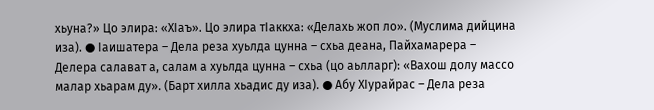хьуна?» Цо элира: «ХIаъ». Цо элира тIаккха: «Делахь жоп ло». (Муслима дийцина иза). ● Iаишатера – Дела реза хуьлда цунна – схьа деана, Пайхамарера – Делера салават а, салам а хуьлда цунна – схьа (цо аьлларг): «Вахош долу массо малар хьарам ду». (Барт хилла хьадис ду иза). ● Абу ХIурайрас – Дела реза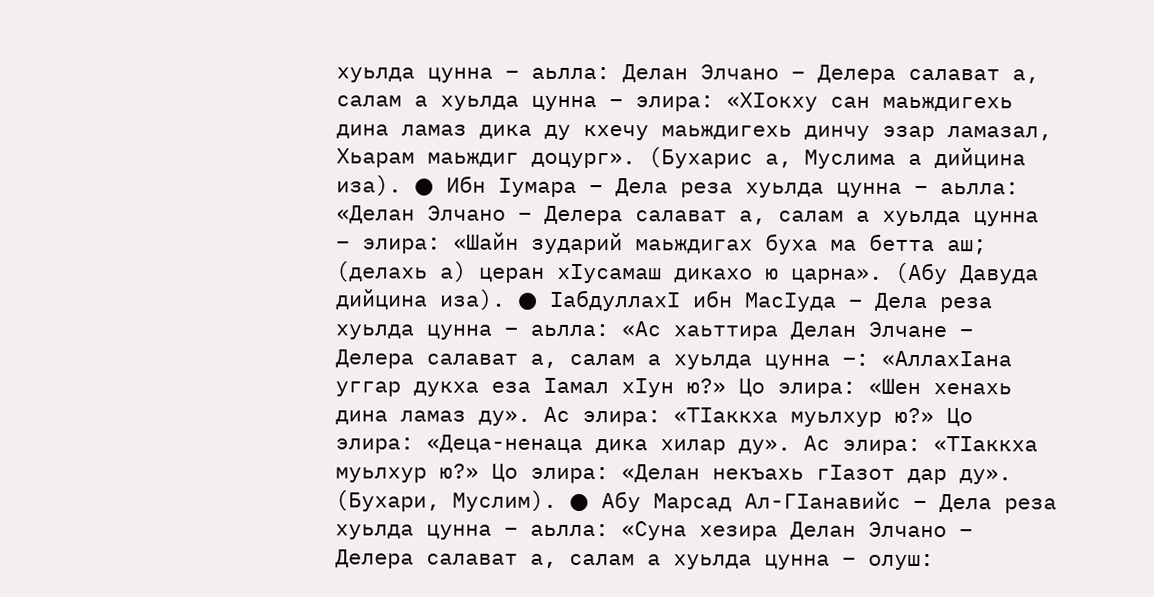хуьлда цунна – аьлла: Делан Элчано – Делера салават а, салам а хуьлда цунна – элира: «ХIокху сан маьждигехь дина ламаз дика ду кхечу маьждигехь динчу эзар ламазал, Хьарам маьждиг доцург». (Бухарис а, Муслима а дийцина иза). ● Ибн Iумара – Дела реза хуьлда цунна – аьлла: «Делан Элчано – Делера салават а, салам а хуьлда цунна – элира: «Шайн зударий маьждигах буха ма бетта аш; (делахь а) церан хIусамаш дикахо ю царна». (Абу Давуда дийцина иза). ● IабдуллахI ибн МасIуда – Дела реза хуьлда цунна – аьлла: «Ас хаьттира Делан Элчане – Делера салават а, салам а хуьлда цунна –: «АллахIана уггар дукха еза Iамал хIун ю?» Цо элира: «Шен хенахь дина ламаз ду». Ас элира: «ТIаккха муьлхур ю?» Цо элира: «Деца-ненаца дика хилар ду». Ас элира: «ТIаккха муьлхур ю?» Цо элира: «Делан некъахь гIазот дар ду». (Бухари, Муслим). ● Абу Марсад Ал-ГIанавийс – Дела реза хуьлда цунна – аьлла: «Суна хезира Делан Элчано – Делера салават а, салам а хуьлда цунна – олуш: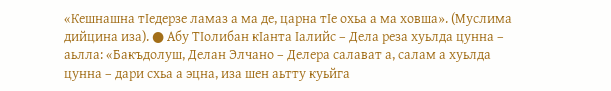«Кешнашна тIедерзе ламаз а ма де, царна тIе охьа а ма ховша». (Муслима дийцина иза). ● Абу ТIолибан кIанта Iалийс – Дела реза хуьлда цунна – аьлла: «Бакъдолуш, Делан Элчано – Делера салават а, салам а хуьлда цунна – дари схьа а эцна, иза шен аьтту куьйга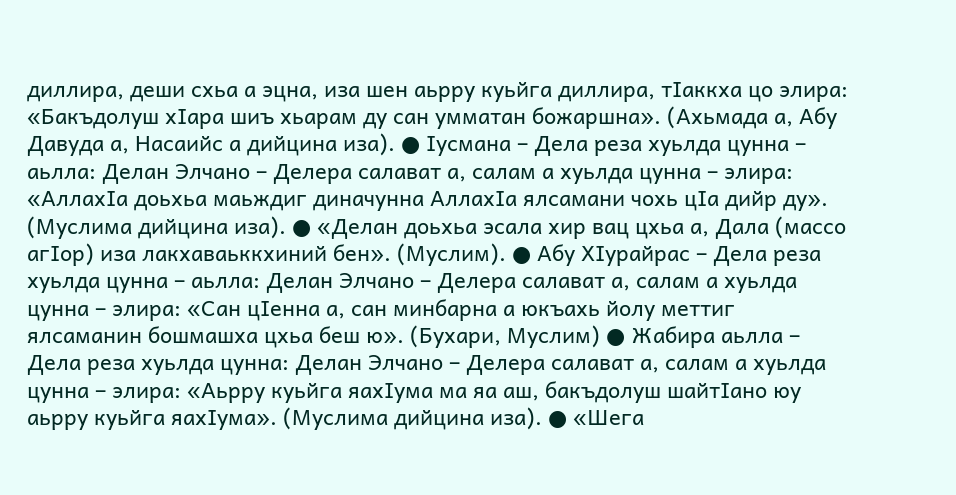диллира, деши схьа а эцна, иза шен аьрру куьйга диллира, тIаккха цо элира: «Бакъдолуш хIара шиъ хьарам ду сан умматан божаршна». (Ахьмада а, Абу Давуда а, Насаийс а дийцина иза). ● Iусмана – Дела реза хуьлда цунна – аьлла: Делан Элчано – Делера салават а, салам а хуьлда цунна – элира: «АллахIа доьхьа маьждиг диначунна АллахIа ялсамани чохь цIа дийр ду». (Муслима дийцина иза). ● «Делан доьхьа эсала хир вац цхьа а, Дала (массо агIор) иза лакхаваьккхиний бен». (Муслим). ● Абу ХIурайрас – Дела реза хуьлда цунна – аьлла: Делан Элчано – Делера салават а, салам а хуьлда цунна – элира: «Сан цIенна а, сан минбарна а юкъахь йолу меттиг ялсаманин бошмашха цхьа беш ю». (Бухари, Муслим) ● Жабира аьлла – Дела реза хуьлда цунна: Делан Элчано – Делера салават а, салам а хуьлда цунна – элира: «Аьрру куьйга яахIума ма яа аш, бакъдолуш шайтIано юу аьрру куьйга яахIума». (Муслима дийцина иза). ● «Шега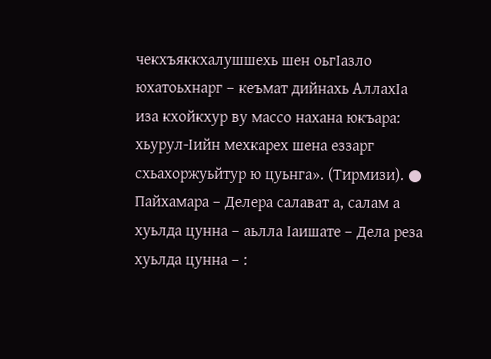чекхъяккхалушшехь шен оьгIазло юхатоьхнарг – кеъмат дийнахь АллахIа иза кхойкхур ву массо нахана юкъара: хьурул-Iийн мехкарех шена еззарг схьахоржуьйтур ю цуьнга». (Тирмизи). ● Пайхамара – Делера салават а, салам а хуьлда цунна – аьлла Iаишате – Дела реза хуьлда цунна – :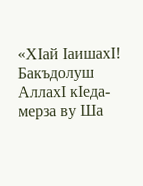«ХIай IаишахI! Бакъдолуш АллахI кIеда-мерза ву Ша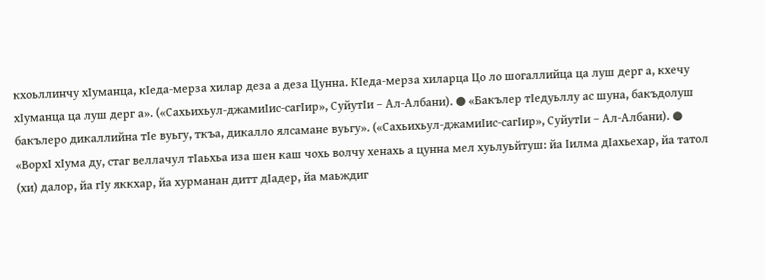кхоьллинчу хIуманца, кIеда-мерза хилар деза а деза Цунна. КIеда-мерза хиларца Цо ло шогаллийца ца луш дерг а, кхечу хIуманца ца луш дерг а». («Сахьихьул-джамиIис-сагIир», СуйутIи – Ал-Албани). ● «Бакълер тIедуьллу ас шуна, бакъдолуш бакълеро дикаллийна тIе вуьгу, ткъа, дикалло ялсамане вуьгу». («Сахьихьул-джамиIис-сагIир», СуйутIи – Ал-Албани). ● «ВорхI хIума ду, стаг веллачул тIаьхьа иза шен каш чохь волчу хенахь а цунна мел хуьлуьйтуш: йа Iилма дIахьехар, йа татол (хи) далор, йа гIу яккхар, йа хурманан дитт дIадер, йа маьждиг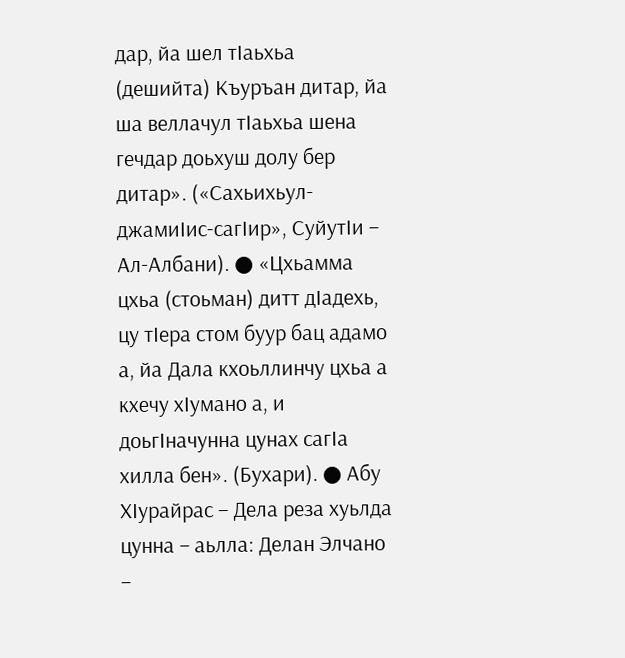дар, йа шел тIаьхьа (дешийта) Къуръан дитар, йа ша веллачул тIаьхьа шена гечдар доьхуш долу бер дитар». («Сахьихьул-джамиIис-сагIир», СуйутIи – Ал-Албани). ● «Цхьамма цхьа (стоьман) дитт дIадехь, цу тIера стом буур бац адамо а, йа Дала кхоьллинчу цхьа а кхечу хIумано а, и доьгIначунна цунах сагIа хилла бен». (Бухари). ● Абу ХIурайрас – Дела реза хуьлда цунна – аьлла: Делан Элчано –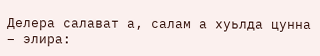Делера салават а, салам а хуьлда цунна – элира: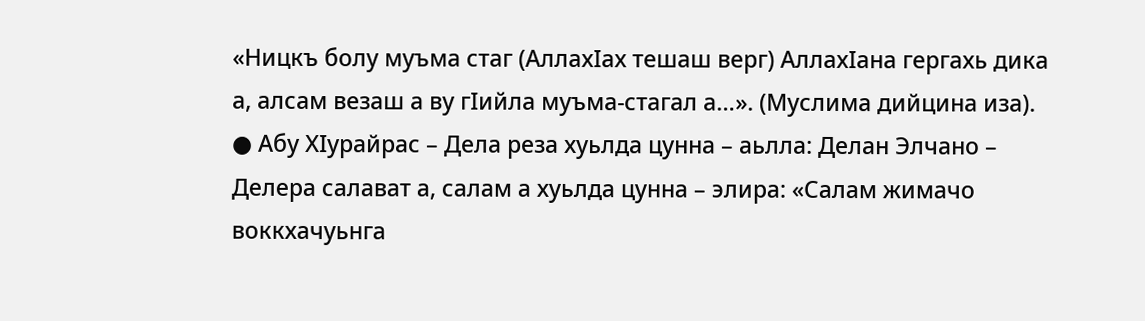«Ницкъ болу муъма стаг (АллахIах тешаш верг) АллахIана гергахь дика а, алсам везаш а ву гIийла муъма-стагал а…». (Муслима дийцина иза). ● Абу ХIурайрас – Дела реза хуьлда цунна – аьлла: Делан Элчано – Делера салават а, салам а хуьлда цунна – элира: «Салам жимачо воккхачуьнга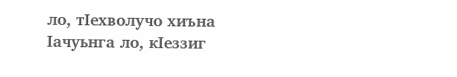ло, тIехволучо хиъна Iачуьнга ло, кIеззиг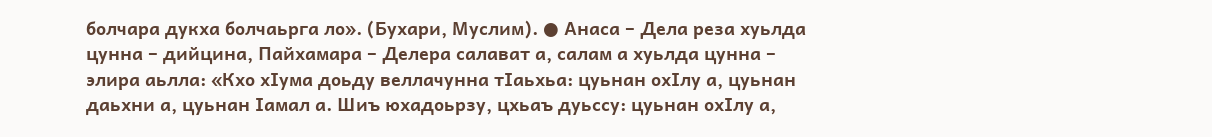болчара дукха болчаьрга ло». (Бухари, Муслим). ● Анаса – Дела реза хуьлда цунна – дийцина, Пайхамара – Делера салават а, салам а хуьлда цунна – элира аьлла: «Кхо хIума доьду веллачунна тIаьхьа: цуьнан охIлу а, цуьнан даьхни а, цуьнан Iамал а. Шиъ юхадоьрзу, цхьаъ дуьссу: цуьнан охIлу а,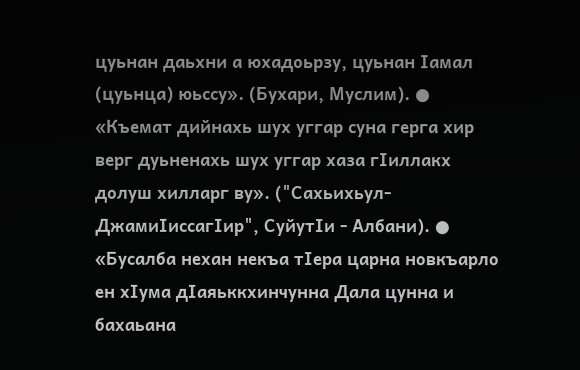цуьнан даьхни а юхадоьрзу, цуьнан Iамал (цуьнца) юьссу». (Бухари, Муслим). ● «Къемат дийнахь шух уггар суна герга хир верг дуьненахь шух уггар хаза гIиллакх долуш хилларг ву». ("Сахьихьул-ДжамиIиссагIир", СуйутIи - Албани). ● «Бусалба нехан некъа тIера царна новкъарло ен хIума дIаяьккхинчунна Дала цунна и бахаьана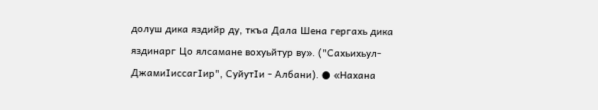долуш дика яздийр ду, ткъа Дала Шена гергахь дика яздинарг Цо ялсамане вохуьйтур ву». ("Сахьихьул-ДжамиIиссагIир", СуйутIи - Албани). ● «Нахана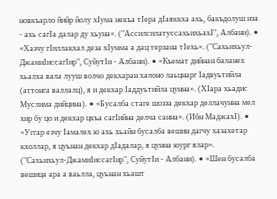новкъарло йийр йолу хIума некъа тIера дIаяккха ахь, бакъдолуш иза - ахь сагIа далар ду хьуна». ("АссилсилатуссахьихьахI", Албани). ● «Хазчу гIиллакхал деза хIумма а дац терзана тIехь». ("Сахьихьул-ДжамиIиссагIир", СуйутIи - Албани). ● «Къемат дийнан баланех хьалха вала лууш волчо декхаран халоно лаьцнарг Iадвуьтийла (аттонга валлалц), я и декхар Iаддуьтийла цунна». (ХIара хьадис Муслима дийцина). ● «Бусалба стаге шозза декхар деллачунна мел хир бу цо и декхар цкъа сагIийна делча санна». (Ибн МаджахI). ● «Уггар езчу Iамалех ю ахь хьайн бусалба вешин дагчу хазахетар кхоллар, я цуьнан декхар дIадалар, я цунна юург ялар». ("Сахьихьул-ДжамиIиссагIир", СуйутIи - Албани). ● «Шен бусалба вешица ара а ваьлла, цуьнан хьашт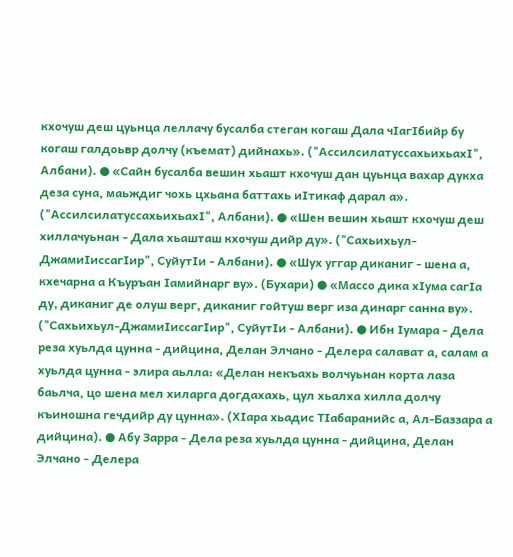кхочуш деш цуьнца леллачу бусалба стеган когаш Дала чIагIбийр бу когаш галдоьвр долчу (къемат) дийнахь». ("АссилсилатуссахьихьахI", Албани). ● «Сайн бусалба вешин хьашт кхочуш дан цуьнца вахар дукха деза суна, маьждиг чохь цхьана баттахь иIтикаф дарал а». ("АссилсилатуссахьихьахI", Албани). ● «Шен вешин хьашт кхочуш деш хиллачуьнан - Дала хьашташ кхочуш дийр ду». ("Сахьихьул-ДжамиIиссагIир", СуйутIи - Албани). ● «Шух уггар диканиг - шена а, кхечарна а Къуръан Iамийнарг ву». (Бухари) ● «Массо дика хIума сагIа ду, диканиг де олуш верг, диканиг гойтуш верг иза динарг санна ву». ("Сахьихьул-ДжамиIиссагIир", СуйутIи - Албани). ● Ибн Iумара - Дела реза хуьлда цунна - дийцина, Делан Элчано - Делера салават а, салам а хуьлда цунна - элира аьлла: «Делан некъахь волчуьнан корта лаза баьлча, цо шена мел хиларга догдахахь, цул хьалха хилла долчу къиношна гечдийр ду цунна». (ХIара хьадис ТIабаранийс а, Ал-Баззара а дийцина). ● Абу Зарра - Дела реза хуьлда цунна - дийцина, Делан Элчано - Делера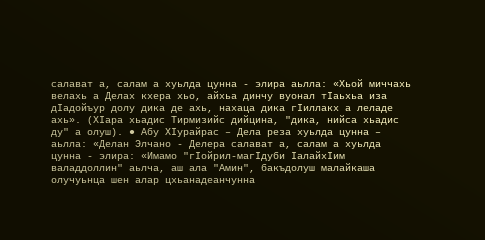салават а, салам а хуьлда цунна - элира аьлла: «Хьой миччахь велахь а Делах кхера хьо, айхьа динчу вуонал тIаьхьа иза дIадойъур долу дика де ахь, нахаца дика гIиллакх а леладе ахь». (ХIара хьадис Тирмизийс дийцина, "дика, нийса хьадис ду" а олуш). ● Абу ХIурайрас – Дела реза хуьлда цунна – аьлла: «Делан Элчано - Делера салават а, салам а хуьлда цунна - элира: «Имамо "гIойрил-магIдуби IалайхIим валаддоллин" аьлча, аш ала "Амин", бакъдолуш малайкаша олучуьнца шен алар цхьанадеанчунна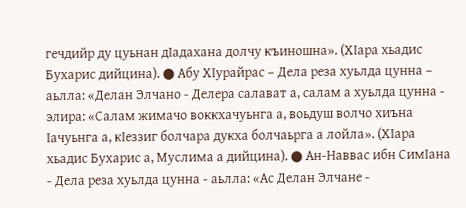гечдийр ду цуьнан дIадахана долчу къиношна». (ХIара хьадис Бухарис дийцина). ● Абу ХIурайрас – Дела реза хуьлда цунна – аьлла: «Делан Элчано - Делера салават а, салам а хуьлда цунна - элира: «Салам жимачо воккхачуьнга а, воьдуш волчо хиъна Iачуьнга а, кIеззиг болчара дукха болчаьрга а лойла». (ХIара хьадис Бухарис а, Муслима а дийцина). ● Ан-Наввас ибн СимIана - Дела реза хуьлда цунна - аьлла: «Ас Делан Элчане -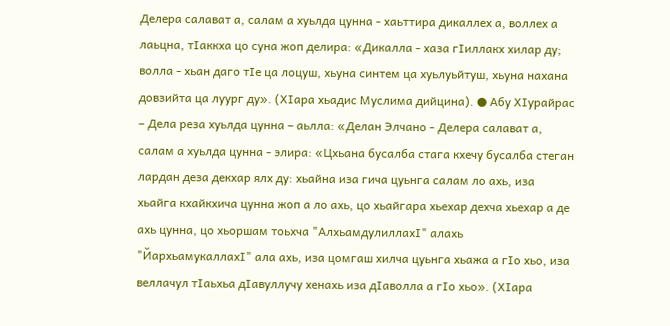Делера салават а, салам а хуьлда цунна - хаьттира дикаллех а, воллех а лаьцна, тIаккха цо суна жоп делира: «Дикалла - хаза гIиллакх хилар ду; волла - хьан даго тIе ца лоцуш, хьуна синтем ца хуьлуьйтуш, хьуна нахана довзийта ца луург ду». (ХIара хьадис Муслима дийцина). ● Абу ХIурайрас – Дела реза хуьлда цунна – аьлла: «Делан Элчано - Делера салават а, салам а хуьлда цунна - элира: «Цхьана бусалба стага кхечу бусалба стеган лардан деза декхар ялх ду: хьайна иза гича цуьнга салам ло ахь, иза хьайга кхайкхича цунна жоп а ло ахь, цо хьайгара хьехар дехча хьехар а де ахь цунна, цо хьоршам тоьхча "АлхьамдулиллахI" алахь "ЙархьамукаллахI" ала ахь, иза цомгаш хилча цуьнга хьажа а гIо хьо, иза веллачул тIаьхьа дIавуллучу хенахь иза дIаволла а гIо хьо». (ХIара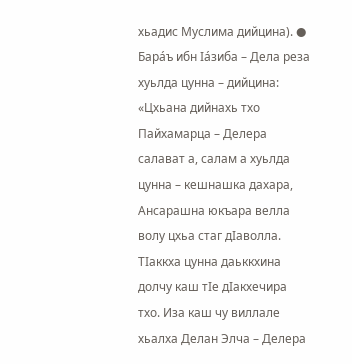хьадис Муслима дийцина). ● Барáъ ибн Iáзиба – Дела реза хуьлда цунна – дийцина: «Цхьана дийнахь тхо Пайхамарца – Делера салават а, салам а хуьлда цунна – кешнашка дахара, Ансарашна юкъара велла волу цхьа стаг дIаволла. ТIаккха цунна даьккхина долчу каш тIе дIакхечира тхо. Иза каш чу виллале хьалха Делан Элча – Делера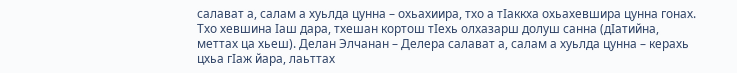салават а, салам а хуьлда цунна – охьахиира, тхо а тIаккха охьахевшира цунна гонах. Тхо хевшина Iаш дара, тхешан кортош тIехь олхазарш долуш санна (дIатийна, меттах ца хьеш). Делан Элчанан – Делера салават а, салам а хуьлда цунна – керахь цхьа гIаж йара, лаьттах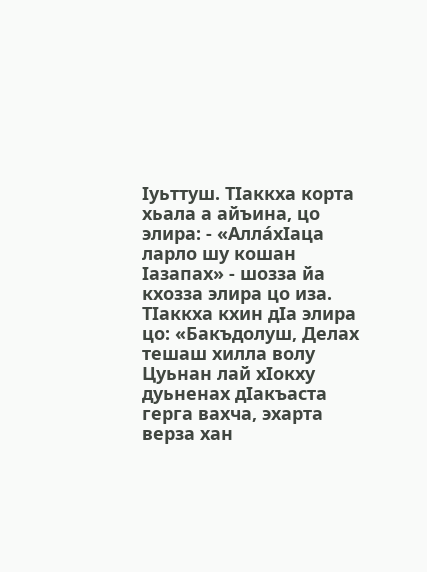Iуьттуш. ТIаккха корта хьала а айъина, цо элира: - «АллáхIаца ларло шу кошан Iазапах» - шозза йа кхозза элира цо иза. ТIаккха кхин дIа элира цо: «Бакъдолуш, Делах тешаш хилла волу Цуьнан лай хIокху дуьненах дIакъаста герга вахча, эхарта верза хан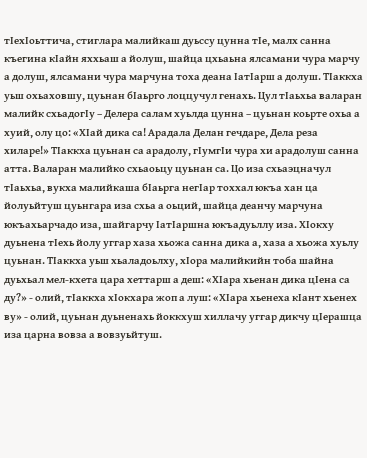тIехIоьттича, стиглара малийкаш дуьссу цунна тIе, малх санна къегина кIайн яххьаш а йолуш, шайца цхьаьна ялсамани чура марчу а долуш, ялсамани чура марчуна тоха деана IатIарш а долуш. ТIаккха уьш охьаховшу, цуьнан бIаьрго лоццучул генахь. Цул тIаьхьа валаран малийк схьадогIу – Делера салам хуьлда цунна – цуьнан коьрте охьа а хуий, олу цо: «ХIай дика са! Арадала Делан гечдаре, Дела реза хиларе!» ТIаккха цуьнан са арадолу, гIумгIи чура хи арадолуш санна атта. Валаран малийко схьаоьцу цуьнан са. Цо иза схьаэцначул тIаьхьа, вукха малийкаша бIаьрга негIар тоххал юкъа хан ца йолуьйтуш цуьнгара иза схьа а оьций, шайца деанчу марчуна юкъахьарчадо иза, шайгарчу IатIаршна юкъадуьллу иза. ХIокху дуьнена тIехь йолу уггар хаза хьожа санна дика а, хаза а хьожа хуьлу цуьнан. ТIаккха уьш хьаладоьлху, хIора малийкийн тоба шайна дуьхьал мел-кхета цара хеттарш а деш: «ХIара хьенан дика цIена са ду?» - олий, тIаккха хIокхара жоп а луш: «ХIара хьенеха кIант хьенех ву» - олий, цуьнан дуьненахь йоккхуш хиллачу уггар дикчу цIерашца иза царна вовза а вовзуьйтуш.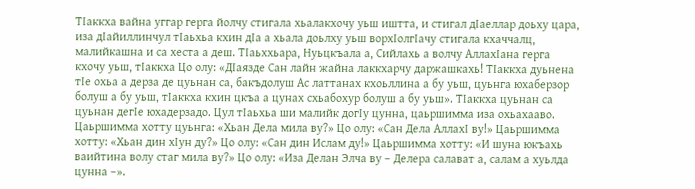ТIаккха вайна уггар герга йолчу стигала хьалакхочу уьш иштта, и стигал дIаеллар доьху цара, иза дIайиллинчул тIаьхьа кхин дIа а хьала доьлху уьш ворхIолгIачу стигала кхаччалц, малийкашна и са хеста а деш. ТIаьххьара, Нуьцкъала а, Сийлахь а волчу АллахIана герга кхочу уьш, тIаккха Цо олу: «ДIаязде Сан лайн жайна лаккхарчу даржашкахь! ТIаккха дуьнена тIе охьа а дерза де цуьнан са, бакъдолуш Ас латтанах кхоьллина а бу уьш, цуьнга юхаберзор болуш а бу уьш, тIаккха кхин цкъа а цунах схьабохур болуш а бу уьш». ТIаккха цуьнан са цуьнан дегIе юхадерзадо. Цул тIаьхьа ши малийк догIу цунна, цаьршимма иза охьахааво. Цаьршимма хотту цуьнга: «Хьан Дела мила ву?» Цо олу: «Сан Дела АллахI ву!» Цаьршимма хотту: «Хьан дин хIун ду?» Цо олу: «Сан дин Ислам ду!» Цаьршимма хотту: «И шуна юкъахь ваийтина волу стаг мила ву?» Цо олу: «Иза Делан Элча ву – Делера салават а, салам а хуьлда цунна –».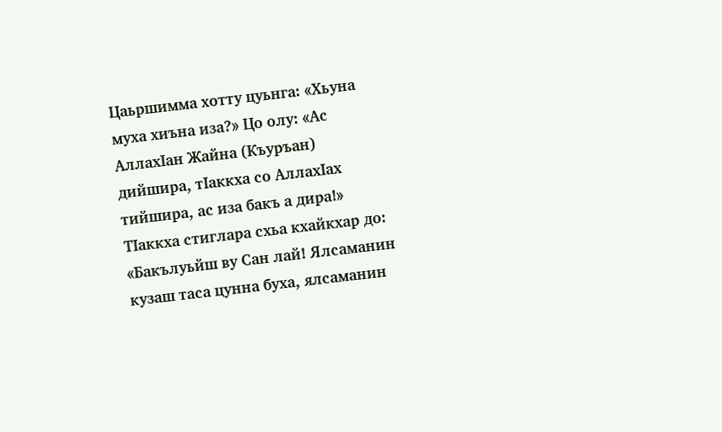Цаьршимма хотту цуьнга: «Хьуна муха хиъна иза?» Цо олу: «Ас АллахIан Жайна (Къуръан) дийшира, тIаккха со АллахIах тийшира, ас иза бакъ а дира!» ТIаккха стиглара схьа кхайкхар до: «Бакълуьйш ву Сан лай! Ялсаманин кузаш таса цунна буха, ялсаманин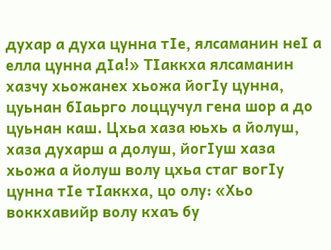духар а духа цунна тIе, ялсаманин неI а елла цунна дIа!» ТIаккха ялсаманин хазчу хьожанех хьожа йогIу цунна, цуьнан бIаьрго лоццучул гена шор а до цуьнан каш. Цхьа хаза юьхь а йолуш, хаза духарш а долуш, йогIуш хаза хьожа а йолуш волу цхьа стаг вогIу цунна тIе тIаккха, цо олу: «Хьо воккхавийр волу кхаъ бу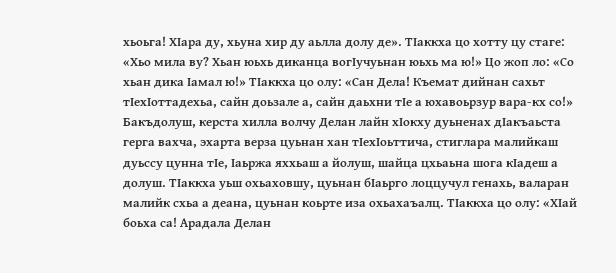хьоьга! ХIара ду, хьуна хир ду аьлла долу де». ТIаккха цо хотту цу стаге: «Хьо мила ву? Хьан юьхь диканца вогIучуьнан юьхь ма ю!» Цо жоп ло: «Со хьан дика Iамал ю!» ТIаккха цо олу: «Сан Дела! Къемат дийнан сахьт тIехIоттадехьа, сайн доьзале а, сайн даьхни тIе а юхавоьрзур вара-кх со!» Бакъдолуш, керста хилла волчу Делан лайн хIокху дуьненах дIакъаьста герга вахча, эхарта верза цуьнан хан тIехIоьттича, стиглара малийкаш дуьссу цунна тIе, Iаьржа яххьаш а йолуш, шайца цхьаьна шога кIадеш а долуш. ТIаккха уьш охьаховшу, цуьнан бIаьрго лоццучул генахь, валаран малийк схьа а деана, цуьнан коьрте иза охьахаъалц. ТIаккха цо олу: «ХIай боьха са! Арадала Делан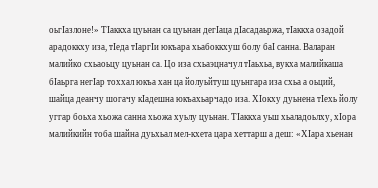оьгIазлоне!» ТIаккха цуьнан са цуьнан дегIаца дIасадаьржа, тIаккха озадой арадоккху иза, тIеда тIаргIи юкъара хьабоккхуш болу баI санна. Валаран малийко схьаоьцу цуьнан са. Цо иза схьаэцначул тIаьхьа, вукха малийкаша бIаьрга негIар тоххал юкъа хан ца йолуьйтуш цуьнгара иза схьа а оьций, шайца деанчу шогачу кIадешна юкъахьарчадо иза. ХIокху дуьнена тIехь йолу уггар боьха хьожа санна хьожа хуьлу цуьнан. ТIаккха уьш хьаладоьлху, хIора малийкийн тоба шайна дуьхьал мел-кхета цара хеттарш а деш: «ХIара хьенан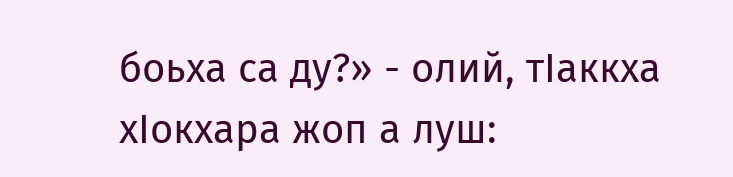боьха са ду?» - олий, тIаккха хIокхара жоп а луш: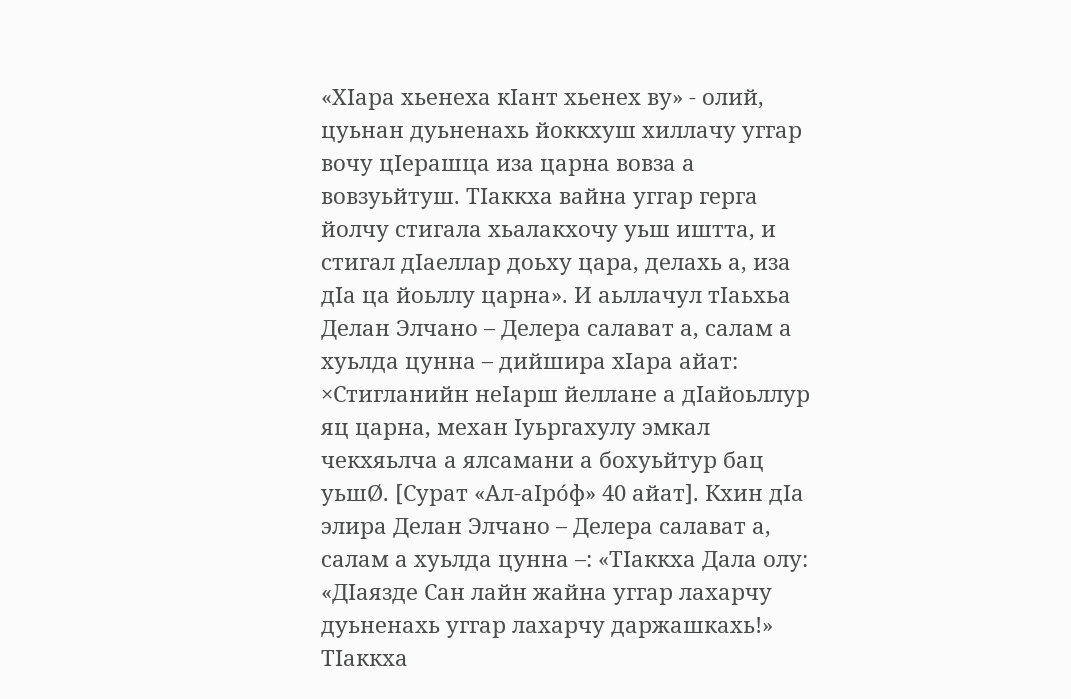«ХIара хьенеха кIант хьенех ву» - олий, цуьнан дуьненахь йоккхуш хиллачу уггар вочу цIерашца иза царна вовза а вовзуьйтуш. ТIаккха вайна уггар герга йолчу стигала хьалакхочу уьш иштта, и стигал дIаеллар доьху цара, делахь а, иза дIа ца йоьллу царна». И аьллачул тIаьхьа Делан Элчано – Делера салават а, салам а хуьлда цунна – дийшира хIара айат: ×Стигланийн неIарш йеллане а дIайоьллур яц царна, механ Iуьргахулу эмкал чекхяьлча а ялсамани а бохуьйтур бац уьшØ. [Сурат «Ал-аIрóф» 40 айат]. Кхин дIа элира Делан Элчано – Делера салават а, салам а хуьлда цунна –: «ТIаккха Дала олу: «ДIаязде Сан лайн жайна уггар лахарчу дуьненахь уггар лахарчу даржашкахь!» ТIаккха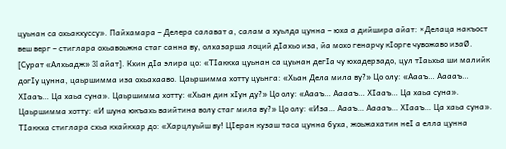цуьнан са охьакхуссу». Пайхамара – Делера салават а, салам а хуьлда цунна – юха а дийшира айат: ×Делаца накъост веш верг – стиглара охьавоьжна стаг санна ву, олхазарша лоций дIахьо иза, йа мохо генарчу кIорге чувожаво изаØ. [Сурат «Алхьадж» 3I айат]. Кхин дIа элира цо: «ТIаккха цуьнан са цуьнан дегIа чу юхадерзадо, цул тIаьхьа ши малийк догIу цунна, цаьршимма иза охьахааво. Цаьршимма хотту цуьнга: «Хьан Дела мила ву?» Цо олу: «Аааъ… Ааааъ… ХIааъ… Ца хаьа суна». Цаьршимма хотту: «Хьан дин хIун ду?» Цо олу: «Аааъ… Ааааъ… ХIааъ… Ца хаьа суна». Цаьршимма хотту: «И шуна юкъахь ваийтина волу стаг мила ву?» Цо олу: «Иза… Аааъ… Ааааъ… ХIааъ… Ца хаьа суна». ТIаккха стиглара схьа кхайкхар до: «Харцлуьйш ву! ЦIеран кузаш таса цунна буха, жоьжахатин неI а елла цунна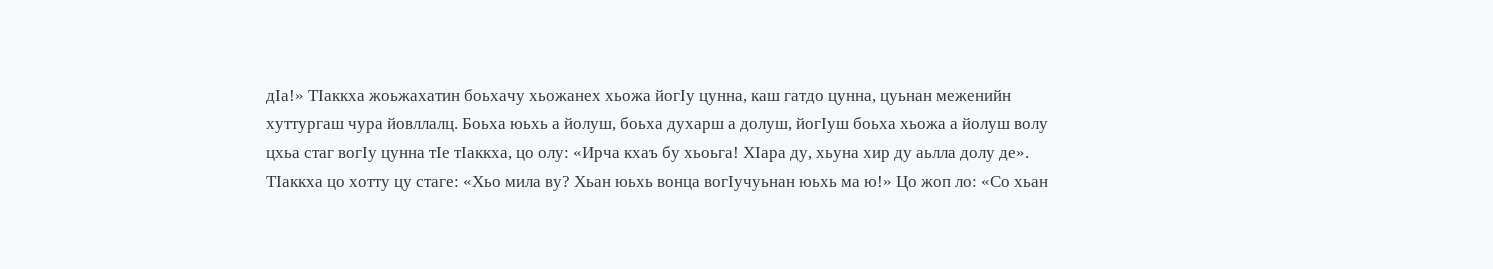дIа!» ТIаккха жоьжахатин боьхачу хьожанех хьожа йогIу цунна, каш гатдо цунна, цуьнан меженийн хуттургаш чура йовллалц. Боьха юьхь а йолуш, боьха духарш а долуш, йогIуш боьха хьожа а йолуш волу цхьа стаг вогIу цунна тIе тIаккха, цо олу: «Ирча кхаъ бу хьоьга! ХIара ду, хьуна хир ду аьлла долу де». ТIаккха цо хотту цу стаге: «Хьо мила ву? Хьан юьхь вонца вогIучуьнан юьхь ма ю!» Цо жоп ло: «Со хьан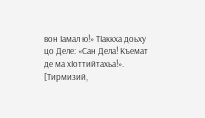вон Iамал ю!» ТIаккха доьху цо Деле: «Сан Дела! Къемат де ма хIоттийтахьа!». [Тирмизий,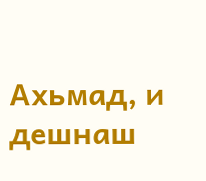Ахьмад, и дешнаш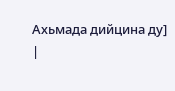Ахьмада дийцина ду]
|